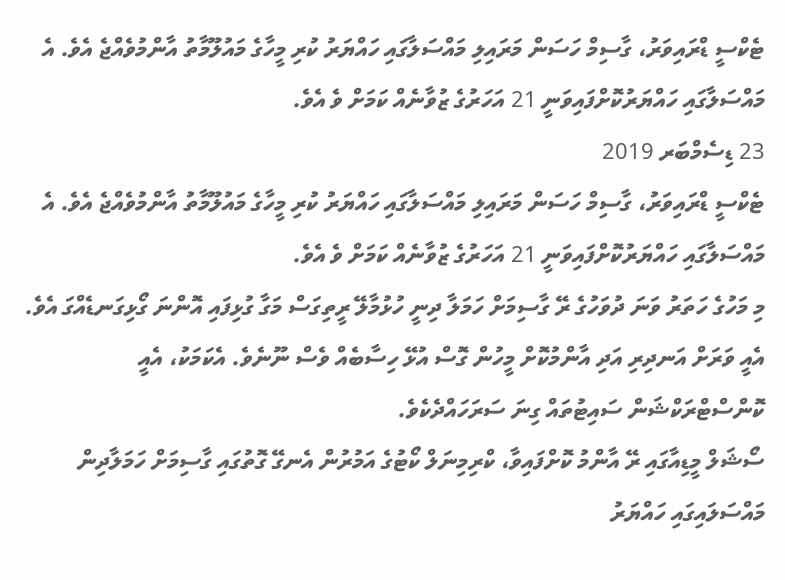ޓެކްސީ ޑްރައިވަރު، ގާސިމް ހަސަން މަރައިލި މައްސަލާގައި ހައްޔަރު ކުރި މީހާގެ މައުލޫމާތު އާންމުވެއްޖެ އެވެ. އެ މައްސަލާގައި ހައްޔަރުކޮށްފައިވަނީ 21 އަހަރުގެ ޒުވާނެއް ކަމަށް ވެ އެވެ.
23 ޑިސެމްބަރ 2019
ޓެކްސީ ޑްރައިވަރު، ގާސިމް ހަސަން މަރައިލި މައްސަލާގައި ހައްޔަރު ކުރި މީހާގެ މައުލޫމާތު އާންމުވެއްޖެ އެވެ. އެ މައްސަލާގައި ހައްޔަރުކޮށްފައިވަނީ 21 އަހަރުގެ ޒުވާނެއް ކަމަށް ވެ އެވެ.
މި މަހުގެ ހަތަރު ވަނަ ދުވަހުގެ ރޭ ގާސިމަށް ހަމަލާ ދިނީ ހުޅުމާލޭ ރީތިގަސް މަގާ ގުޅިފައި އޮންނަ ގޯޅިގަނޑެއްގަ އެވެ. އެއީ ވަރަށް އަނދިރި އަދި އާންމުކޮށް މީހުން ގޮސް އުޅޭ ހިސާބެއް ވެސް ނޫނެވެ. އެކަމަކު، އެއީ ކޮންސްޓްރަކްޝަން ސައިޓުތައް ގިނަ ސަރަހައްދެކެވެ.
ސޯޝަލް މީޑިއާގައި ރޭ އާންމު ކޮށްފައިވާ، ކްރިމިނަލް ކޯޓުގެ އަމުރުން އެނގޭ ގޮތުގައި ގާސިމަށް ހަމަލާދިން މައްސަލައިގައި ހައްޔަރު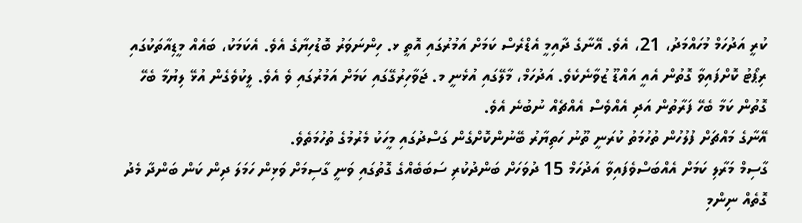ކުރީ އަދުހަމް މުހައްމަދު، 21، އެވެ. އޭނާގެ ދާއިމީ އެޑްރެސް ކަމަށް އަމުރުގައި އޮތީ ޅ. ހިންނަވަރު ބޮޑުހިޔާގެ އެވެ. އެކަމަކު، ބައެއް މީޑިއާތަކުގައި ރިޕޯޓު ކޮށްފައިވާ ގޮތުން އެއީ އައްޑޫ ޒުވާނެކެވެ. އަދުހަމް، މާލޭގައި އުޅެނީ މ. ޖަވާހިރުގޭގައި ކަމަށް އަމުރުގައި ވެ އެވެ. ލީކުވެގެން އުޅޭ ލިޔުމާ ބެހޭ ގޮތުން ކަމާ ބެހޭ ފަރާތުން އަދި އެއްވެސް އެއްޗެއް ނުބުނެ އެވެ.
އޭނާގެ މައްޗަށް ފުލުހުން ތުހުމަތު ކުރަނީ ތޫނު ހަތިޔާރު ބޭނުންކޮށްގެން ގަސްދުގައި މީހަކު މެރުމުގެ ތުހުމަތެވެ.
ގާސިމް މަރާލި ކަމަށް އެއްބަސްވެފައިވާ އަދުހަމް 15 ދުވަހަށް ބަންދުކުރި ސަބަބެއްގެ ގޮތުގައި ވަނީ ގާސިމަށް ވަޅިން ހަމަލަ ދިން ކަން ބަންދާ މެދު ގޮތެއް ނިންމި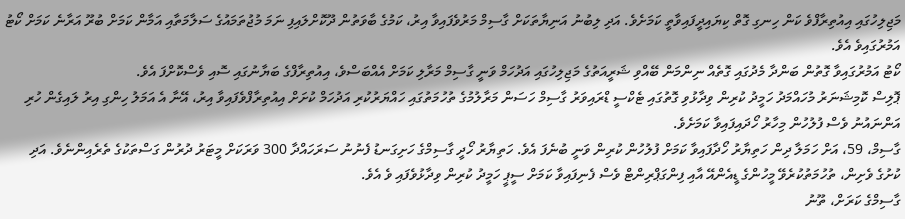މަޖިލިހުގައި އިއުތިރާފްވެ ކަން ހިނގި ގޮތް ކިޔައިދީފައިވާތީ ކަމަށެވެ. އަދި ލިބުނު އަނިޔާތަކަށް ގާސިމް މަރުވެފައިވާ އިރު، ކަމުގެ ބާވަތުން ދޫކޮށްލައިފި ނަމަ މުޖުތަމައުގެ ސަލާމަތާއި އަމާން ކަމަށް ބުރޫ އަރާނެ ކަމަށް ކޯޓު އަމުރުގައިވެ އެވެ.
ކޯޓު އަމުރުގައިވާ ގޮތުން ބަންދާ މެދުގައި ގޮތެއް ނިންމަން ބޭއްވި ޝަރީއަތުގެ މަޖިލިހުގައި އަދުހަމް ވަނީ ގާސިމް މަރާލި ކަމަށް އެއްބަސްވެ، އިއުތިރާފްގެ ބަޔާނުގައި ސޮއި ވެސްކޮށްފަ އެވެ.
ޕޮލިސް ކޮމިޝަނަރު މުހައްމަދު ހަމީދު ކުރިން ވިދާޅުވި ގޮތުގައި ޓެކްސީ ޑްރައިވަރު ގާސިމް ހަސަން މަރާލުމުގެ ތުހުމަތުގައި ހައްޔަރުކުރި އަދުހަމް ކުށަށް އިއުތިރާފްވެފައިވާ އިރު، އޭނާ އެ އަމަލު ހިންގި އިރު ލައިގެން ހުރި އަންނައުނު ވެސް ފުލުހުން މިހާރު ހޯދައިފައިވާ ކަމަށެވެ.
ގާސިމް، 59، އަށް ހަމަލާ ދިން ހަތިޔާރު ހޯދާފައިވާ ކަމަށް ފުލުހުން ކުރިން ވަނީ ބުނެފަ އެވެ. ހަތިޔާރު ހޯދީ ގާސިމްގެ ހަށިގަނޑު ފެނުނު ސަރަހައްދާ 300 ވަރަކަށް މީޓަރު ދުރުން ގަސްތަކުގެ ތެރެއިންނެވެ. އަދި ކުށުގެ ވެށިން، ތުހުމަތުކުރެވޭ މީހުންގެ ޑީއެންއޭ އާއި ފިންގަޕްރިންޓް ވެސް ފެނިފައިވާ ކަމަށް ސީޕީ ހަމީދު ކުރިން ވިދާޅުވެފައި ވެ އެވެ.
ގާސިމްގެ ކަރަށް، ތޫނު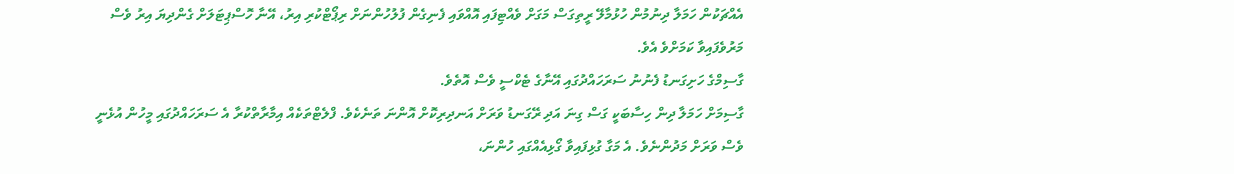އެއްޗަކުން ހަމަލާ ދިނުމުން ހުޅުމާލޭ ރީތިގަސް މަގަށް ވެއްޓިފައި އޮއްވައި ފެނިގެން ފުލުހުންނަށް ރިޕޯޓްކުރި އިރު، އޭނާ ހޮސްޕިޓަލަށް ގެންދިޔަ އިރު ވެސް މަރުވެފައިވާ ކަމަށްވެ އެވެ.
ގާސިމްގެ ހަށިގަނޑު ފެނުނު ސަރަހައްދުގައި އޭނާގެ ޓެކްސީ ވެސް އޮތެވެ.
ގާސިމަށް ހަމަލާ ދިން ހިސާބަކީ ގަސް ގިނަ އަދި ރޭގަނޑު ވަރަށް އަނދިރިކޮށް އޮންނަ ތަނެކެވެ. ފްލެޓްތަކެއް އިމާރާތްކުރާ އެ ސަރަހައްދުގައި މީހުން އުޅެނީ ވެސް ވަރަށް މަދުންނެވެ. އެ މަގާ ގުޅިފައިވާ ގޯޅިއެއްގައި ހުންނަ،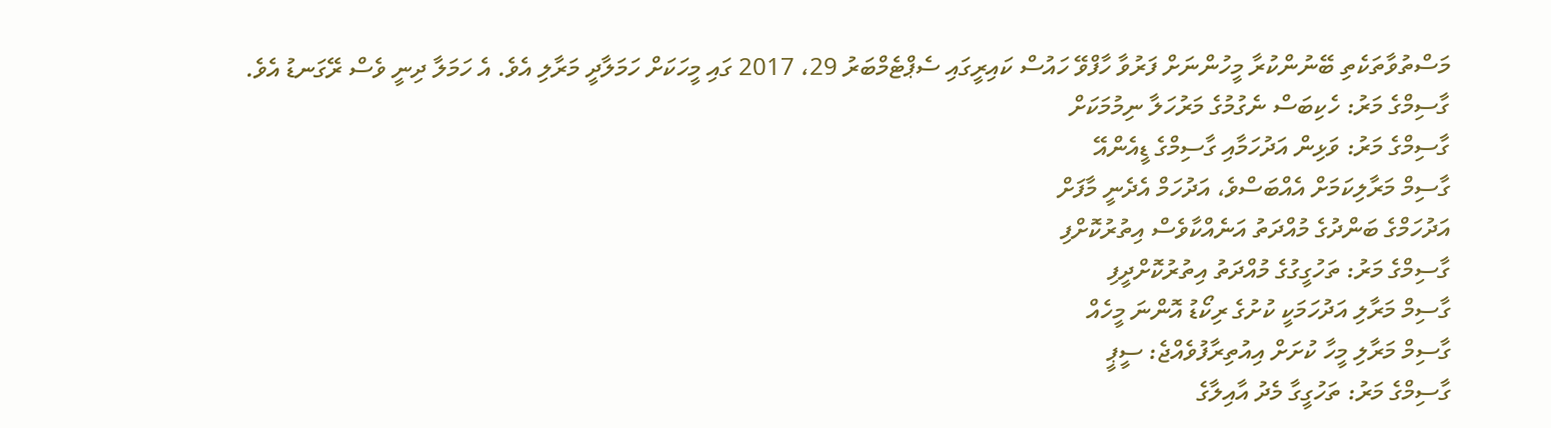މަސްތުވާތަކެތި ބޭނުންކުރާ މީހުންނަށް ފަރުވާ ހާފްވޭ ހައުސް ކައިރީގައި ސެޕްޓެމްބަރު 29، 2017 ގައި މީހަކަށް ހަމަލާދީ މަރާލި އެވެ. އެ ހަމަލާ ދިނީ ވެސް ރޭގަނޑު އެވެ.
ގާސިމްގެ މަރު: ހެކިބަސް ނެގުމުގެ މަރުހަލާ ނިމުމަކަށް
ގާސިމްގެ މަރު: ވަޅިން އަދުހަމާއި ގާސިމްގެ ޑީއެންއޭ
ގާސިމް މަރާލިކަމަށް އެއްބަސްވެ، އަދުހަމް އެދެނީ މާފަށް
އަދުހަމްގެ ބަންދުގެ މުއްދަތު އަނެއްކާވެސް އިތުރުކޮށްފި
ގާސިމްގެ މަރު: ތަހުގީގުގެ މުއްދަތު އިތުރުކޮށްދީފި
ގާސިމް މަރާލި އަދުހަމަކީ ކުށުގެ ރިކޯޑު އޮންނަ މީހެއް
ގާސިމް މަރާލި މީހާ ކުށަށް އިއުތިރާފުވެއްޖެ: ސީޕީ
ގާސިމްގެ މަރު: ތަހުގީގާ މެދު އާއިލާގެ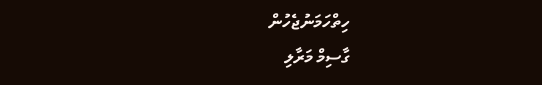ހިތްހަމަނުޖެހުން
ގާސިމް މަރާލި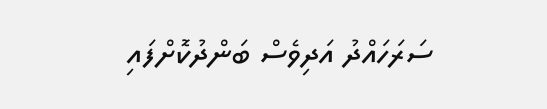ސަރަހައްދު އަދިވެސް ބަންދުކޮށްފައި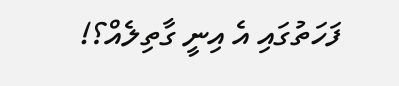ފަހަތުގައި އެ އިނީ ގާތިލެއް؟!